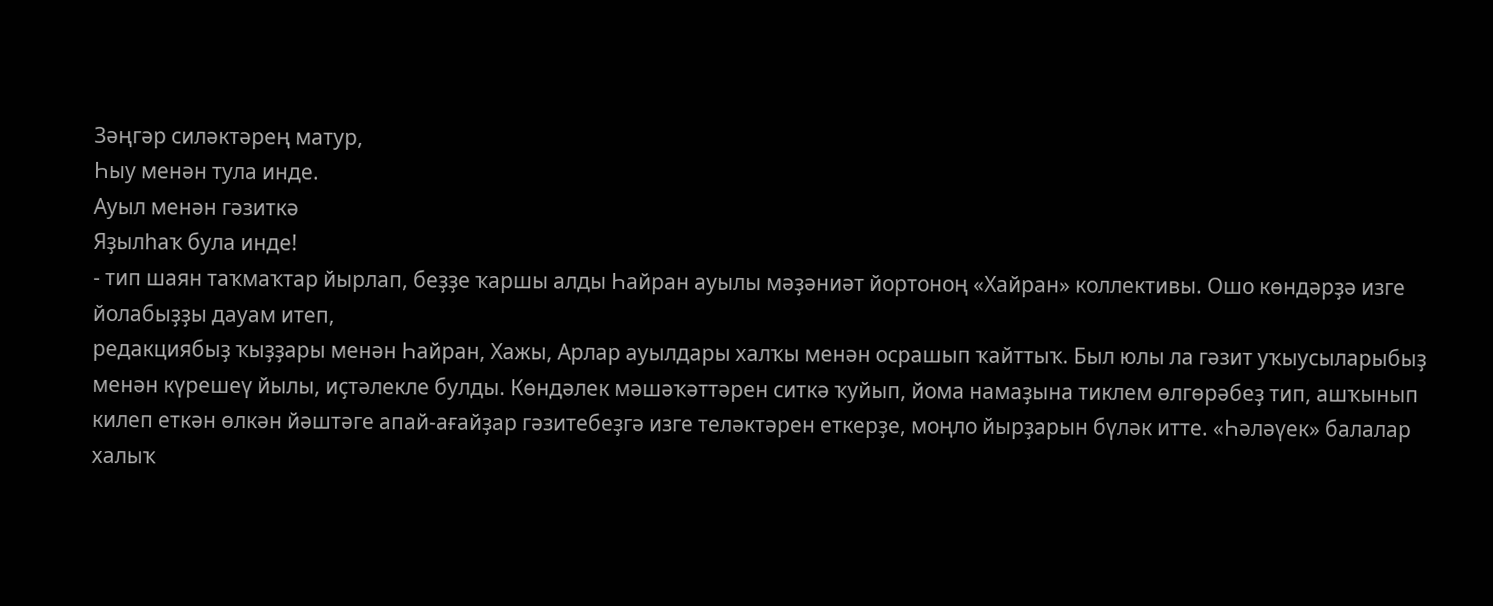Зәңгәр силәктәрең матур,
Һыу менән тула инде.
Ауыл менән гәзиткә
Яҙылһаҡ була инде!
- тип шаян таҡмаҡтар йырлап, беҙҙе ҡаршы алды Һайран ауылы мәҙәниәт йортоноң «Хайран» коллективы. Ошо көндәрҙә изге йолабыҙҙы дауам итеп,
редакциябыҙ ҡыҙҙары менән Һайран, Хажы, Арлар ауылдары халҡы менән осрашып ҡайттыҡ. Был юлы ла гәзит уҡыусыларыбыҙ менән күрешеү йылы, иҫтәлекле булды. Көндәлек мәшәҡәттәрен ситкә ҡуйып, йома намаҙына тиклем өлгөрәбеҙ тип, ашҡынып килеп еткән өлкән йәштәге апай-ағайҙар гәзитебеҙгә изге теләктәрен еткерҙе, моңло йырҙарын бүләк итте. «Һәләүек» балалар халыҡ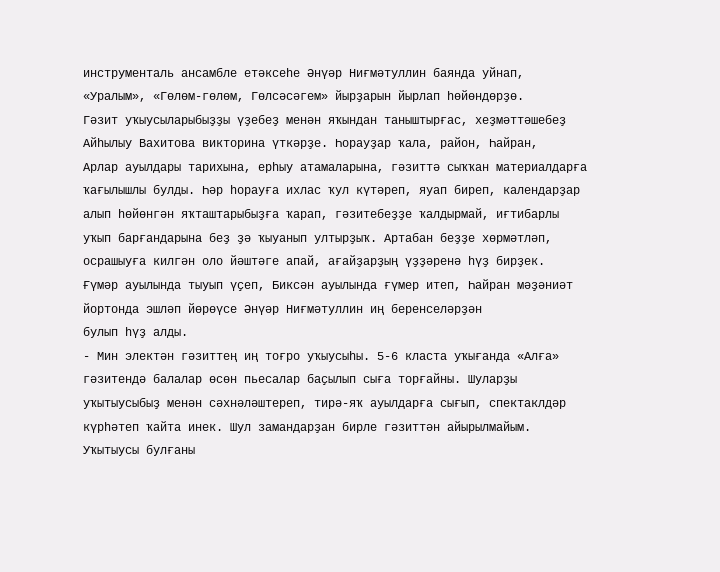инструменталь ансамбле етәксеһе Әнүәр Ниғмәтуллин баянда уйнап, «Уралым», «Гөлөм-гөлөм, Гөлсәсәгем» йырҙарын йырлап һөйөндөрҙө.
Гәзит уҡыусыларыбыҙҙы үҙебеҙ менән яҡындан таныштырғас, хеҙмәттәшебеҙ Айһылыу Вахитова викторина үткәрҙе. Һорауҙар ҡала, район, Һайран,
Арлар ауылдары тарихына, ерһыу атамаларына, гәзиттә сыҡҡан материалдарға ҡағылышлы булды. Һәр һорауға ихлас ҡул күтәреп, яуап биреп, календарҙар алып һөйөнгән яҡташтарыбыҙға ҡарап, гәзитебеҙҙе ҡалдырмай, иғтибарлы уҡып барғандарына беҙ ҙә ҡыуанып ултырҙыҡ. Артабан беҙҙе хөрмәтләп, осрашыуға килгән оло йәштәге апай, ағайҙарҙың үҙҙәренә һүҙ бирҙек.
Ғүмәр ауылында тыуып үҫеп, Биксән ауылында ғүмер итеп, Һайран мәҙәниәт йортонда эшләп йөрөүсе Әнүәр Ниғмәтуллин иң беренселәрҙән
булып һүҙ алды.
- Мин электән гәзиттең иң тоғро уҡыусыһы. 5-6 класта уҡығанда «Алға» гәзитендә балалар өсөн пьесалар баҫылып сыға торғайны. Шуларҙы уҡытыусыбыҙ менән сәхнәләштереп, тирә-яҡ ауылдарға сығып, спектаклдәр күрһәтеп ҡайта инек. Шул замандарҙан бирле гәзиттән айырылмайым. Уҡытыусы булғаны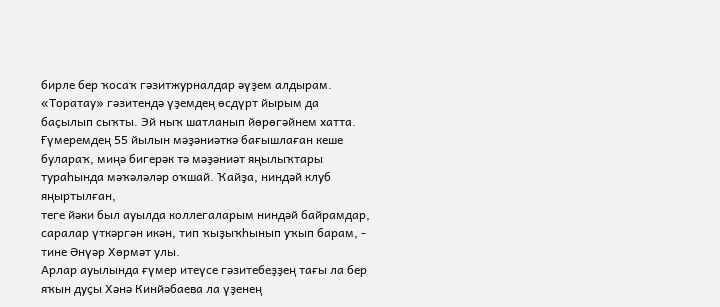бирле бер ҡосаҡ гәзитжурналдар әүҙем алдырам. «Торатау» гәзитендә үҙемдең өсдүрт йырым да баҫылып сыҡты. Эй ныҡ шатланып йөрөгәйнем хатта. Ғүмеремдең 55 йылын мәҙәниәткә бағышлаған кеше булараҡ, миңә бигерәк тә мәҙәниәт яңылыҡтары тураһында мәҡәләләр оҡшай. Ҡайҙа, ниндәй клуб яңыртылған,
теге йәки был ауылда коллегаларым ниндәй байрамдар, саралар үткәргән икән, тип ҡыҙыҡһынып уҡып барам, - тине Әнүәр Хөрмәт улы.
Арлар ауылында ғүмер итеүсе гәзитебеҙҙең тағы ла бер яҡын дуҫы Хәнә Кинйәбаева ла үҙенең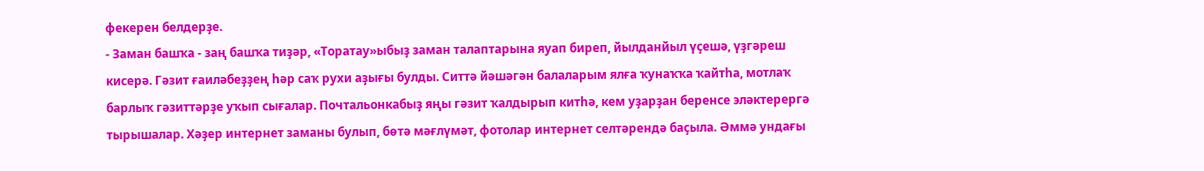фекерен белдерҙе.
- Заман башҡа - заң башҡа тиҙәр, «Торатау»ыбыҙ заман талаптарына яуап биреп, йылданйыл үҫешә, үҙгәреш кисерә. Гәзит ғаиләбеҙҙең һәр саҡ рухи аҙығы булды. Ситтә йәшәгән балаларым ялға ҡунаҡҡа ҡайтһа, мотлаҡ барлыҡ гәзиттәрҙе уҡып сығалар. Почтальонкабыҙ яңы гәзит ҡалдырып китһә, кем уҙарҙан беренсе эләктерергә тырышалар. Хәҙер интернет заманы булып, бөтә мәғлүмәт, фотолар интернет селтәрендә баҫыла. Әммә ундағы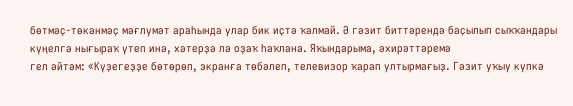бөтмәҫ-төкәнмәҫ мәғлүмәт араһында улар бик иҫтә ҡалмай. Ә гәзит биттәрендә баҫылып сыҡҡандары күңелгә нығыраҡ үтеп инә, хәтерҙә лә оҙаҡ һаҡлана. Яҡындарыма, әхирәттәремә
гел әйтәм: «Күҙегеҙҙе бөтөрөп, экранға төбәлеп, телевизор ҡарап ултырмағыҙ. Гәзит уҡыу күпкә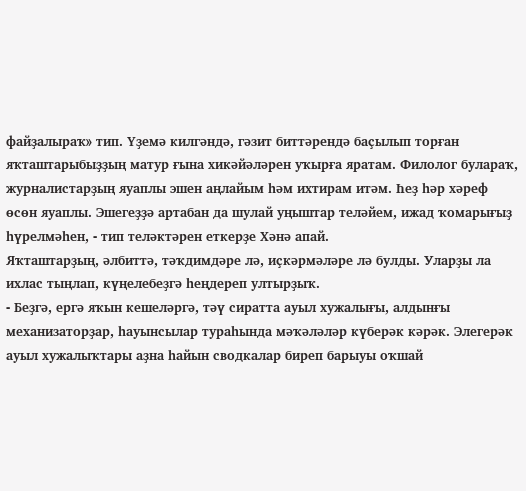файҙалыраҡ» тип. Үҙемә килгәндә, гәзит биттәрендә баҫылып торған яҡташтарыбыҙҙың матур ғына хикәйәләрен уҡырға яратам. Филолог булараҡ, журналистарҙың яуаплы эшен аңлайым һәм ихтирам итәм. Һеҙ һәр хәреф өсөн яуаплы. Эшегеҙҙә артабан да шулай уңыштар теләйем, ижад ҡомарығыҙ һүрелмәһен, - тип теләктәрен еткерҙе Хәнә апай.
Яҡташтарҙың, әлбиттә, тәҡдимдәре лә, иҫкәрмәләре лә булды. Уларҙы ла ихлас тыңлап, күңелебеҙгә һеңдереп ултырҙыҡ.
- Беҙгә, ергә яҡын кешеләргә, тәү сиратта ауыл хужалығы, алдынғы механизаторҙар, һауынсылар тураһында мәҡәләләр күберәк кәрәк. Элегерәк ауыл хужалыҡтары аҙна һайын сводкалар биреп барыуы оҡшай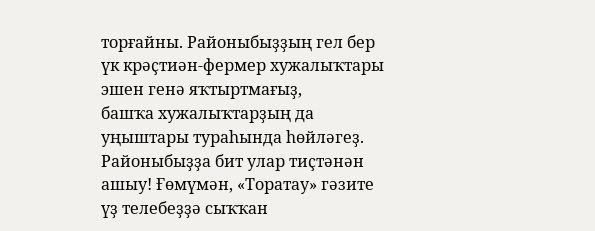торғайны. Районыбыҙҙың гел бер үк крәҫтиән-фермер хужалыҡтары эшен генә яҡтыртмағыҙ,
башҡа хужалыҡтарҙың да уңыштары тураһында һөйләгеҙ. Районыбыҙҙа бит улар тиҫтәнән ашыу! Ғөмүмән, «Торатау» гәзите үҙ телебеҙҙә сыҡҡан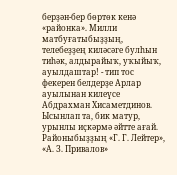берҙән-бер бөртөк кенә «районка». Милли матбуғатыбыҙҙың, телебеҙҙең киләсәге булһын тиһәк, алдырайыҡ, уҡыйыҡ, ауылдаштар! - тип тос фекерен белдерҙе Арлар
ауылынан килеүсе Абдрахман Хисаметдинов.
Ысынлап та, бик матур, урынлы иҫкәрмә әйтте ағай. Районыбыҙҙың «Г. Г. Лейтер», «А. З. Привалов»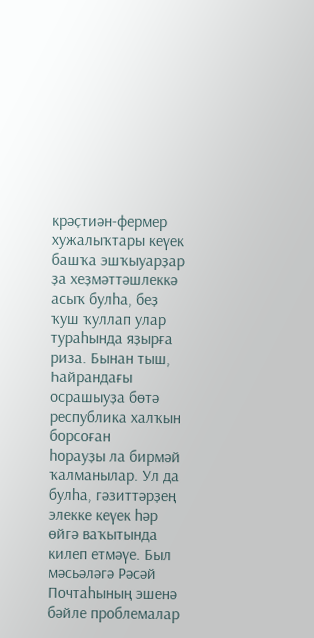крәҫтиән-фермер хужалыҡтары кеүек башҡа эшҡыуарҙар ҙа хеҙмәттәшлеккә асыҡ булһа, беҙ ҡуш ҡуллап улар тураһында яҙырға риза. Бынан тыш, Һайрандағы осрашыуҙа бөтә республика халҡын борсоған
һорауҙы ла бирмәй ҡалманылар. Ул да булһа, гәзиттәрҙең элекке кеүек һәр өйгә ваҡытында килеп етмәүе. Был мәсьәләгә Рәсәй Почтаһының эшенә бәйле проблемалар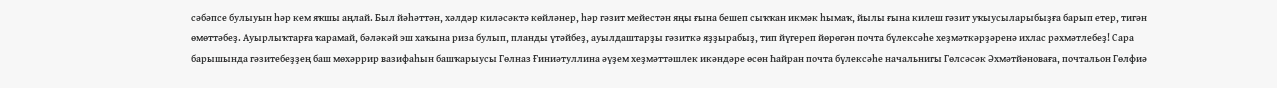сәбәпсе булыуын һәр кем яҡшы аңлай. Был йәһәттән, хәлдәр киләсәктә көйләнер, һәр гәзит мейестән яңы ғына бешеп сыҡҡан икмәк һымаҡ, йылы ғына килеш гәзит уҡыусыларыбыҙға барып етер, тигән өмөттәбеҙ. Ауырлыҡтарға ҡарамай, бәләкәй эш хаҡына риза булып, планды үтәйбеҙ, ауылдаштарҙы гәзиткә яҙҙырабыҙ, тип йүгереп йөрөгән почта бүлексәһе хеҙмәткәрҙәренә ихлас рәхмәтлебеҙ! Сара барышында гәзитебеҙҙең баш мөхәррир вазифаһын башҡарыусы Гөлназ Ғиниәтуллина әүҙем хеҙмәттәшлек икәндәре өсөн Һайран почта бүлексәһе начальнигы Гөлсәсәк Әхмәтйәноваға, почтальон Гөлфиә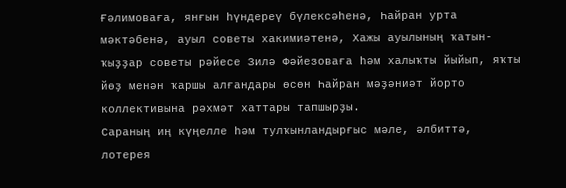Ғәлимоваға, янғын һүндереү бүлексәһенә, Һайран урта мәктәбенә, ауыл советы хакимиәтенә, Хажы ауылының ҡатын-ҡыҙҙар советы рәйесе Зилә Фәйезоваға һәм халыҡты йыйып, яҡты йөҙ менән ҡаршы алғандары өсөн Һайран мәҙәниәт йорто коллективына рәхмәт хаттары тапшырҙы.
Сараның иң күңелле һәм тулҡынландырғыс мәле, әлбиттә, лотерея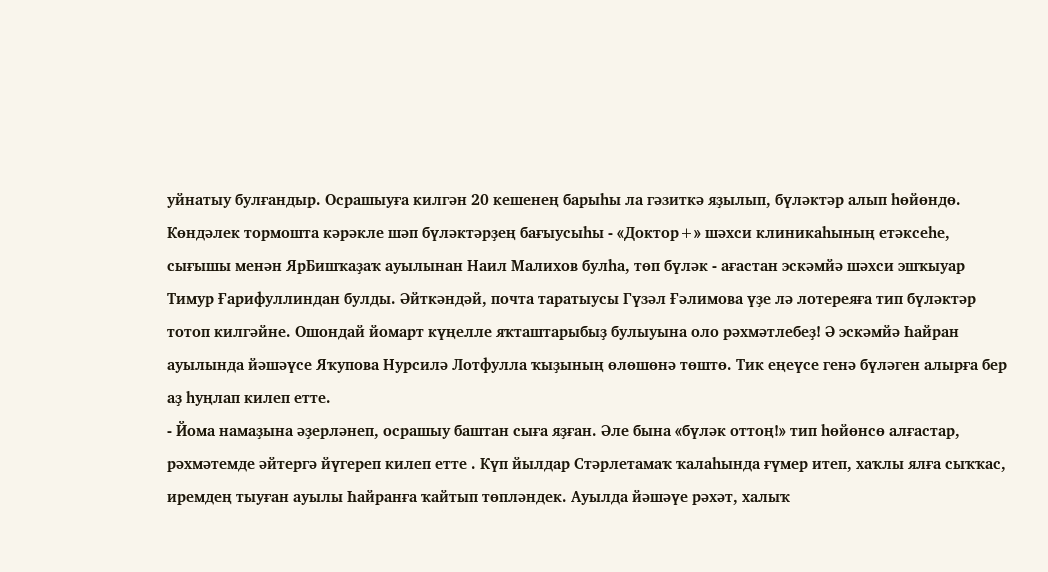уйнатыу булғандыр. Осрашыуға килгән 20 кешенең барыһы ла гәзиткә яҙылып, бүләктәр алып һөйөндө.
Көндәлек тормошта кәрәкле шәп бүләктәрҙең бағыусыһы - «Доктор+» шәхси клиникаһының етәксеһе, сығышы менән ЯрБишҡаҙаҡ ауылынан Наил Малихов булһа, төп бүләк - ағастан эскәмйә шәхси эшҡыуар Тимур Ғарифуллиндан булды. Әйткәндәй, почта таратыусы Гүзәл Ғәлимова үҙе лә лотереяға тип бүләктәр тотоп килгәйне. Ошондай йомарт күңелле яҡташтарыбыҙ булыуына оло рәхмәтлебеҙ! Ә эскәмйә Һайран ауылында йәшәүсе Яҡупова Нурсилә Лотфулла ҡыҙының өлөшөнә төштө. Тик еңеүсе генә бүләген алырға бер аҙ һуңлап килеп етте.
- Йома намаҙына әҙерләнеп, осрашыу баштан сыға яҙған. Әле бына «бүләк оттоң!» тип һөйөнсө алғастар, рәхмәтемде әйтергә йүгереп килеп етте . Күп йылдар Стәрлетамаҡ ҡалаһында ғүмер итеп, хаҡлы ялға сыҡҡас, иремдең тыуған ауылы Һайранға ҡайтып төпләндек. Ауылда йәшәүе рәхәт, халыҡ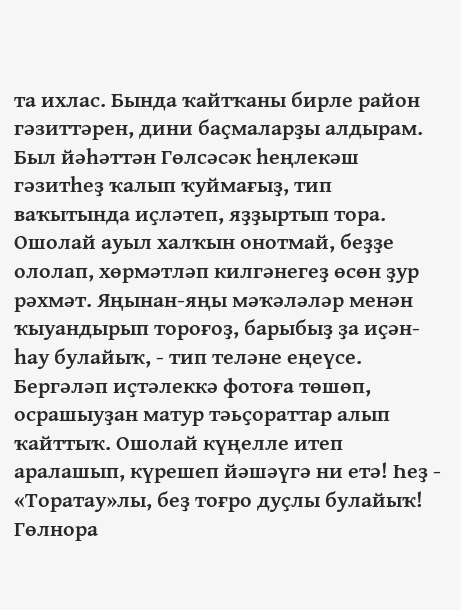та ихлас. Бында ҡайтҡаны бирле район гәзиттәрен, дини баҫмаларҙы алдырам. Был йәһәттән Гөлсәсәк һеңлекәш гәзитһеҙ ҡалып ҡуймағыҙ, тип ваҡытында иҫләтеп, яҙҙыртып тора. Ошолай ауыл халҡын онотмай, беҙҙе ололап, хөрмәтләп килгәнегеҙ өсөн ҙур рәхмәт. Яңынан-яңы мәҡәләләр менән ҡыуандырып тороғоҙ, барыбыҙ ҙа иҫән-һау булайыҡ, - тип теләне еңеүсе.
Бергәләп иҫтәлеккә фотоға төшөп, осрашыуҙан матур тәьҫораттар алып ҡайттыҡ. Ошолай күңелле итеп аралашып, күрешеп йәшәүгә ни етә! Һеҙ - «Торатау»лы, беҙ тоғро дуҫлы булайыҡ!
Гөлнора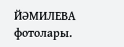ЙӘМИЛЕВА фотолары.